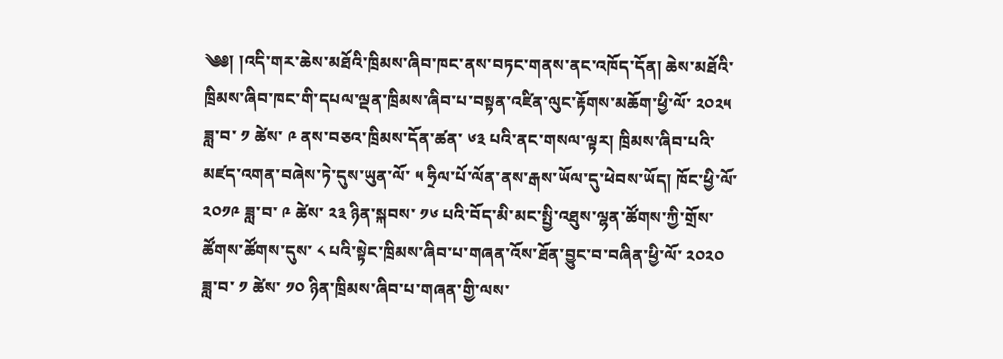༄༅། །འདི་གར་ཆེས་མཐོའི་ཁྲིམས་ཞིབ་ཁང་ནས་བཏང་གནས་ནང་འཁོད་དོན། ཆེས་མཐོའི་ཁྲིམས་ཞིབ་ཁང་གི་དཔལ་ལྡན་ཁྲིམས་ཞིབ་པ་བསྟན་འཛིན་ལུང་རྟོགས་མཆོག་ཕྱི་ལོ་ ༢༠༢༥ ཟླ་བ་ ༡ ཚེས་ ༩ ནས་བཅའ་ཁྲིམས་དོན་ཚན་ ༦༣ པའི་ནང་གསལ་ལྟར། ཁྲིམས་ཞིབ་པའི་མཛད་འགན་བཞེས་ཏེ་དུས་ཡུན་ལོ་ ༥ ཧྲིལ་པོ་ལོན་ནས་རྒས་ཡོལ་དུ་ཕེབས་ཡོད། ཁོང་ཕྱི་ལོ་ ༢༠༡༩ ཟླ་བ་ ༩ ཚེས་ ༢༣ ཉིན་སྐབས་ ༡༦ པའི་བོད་མི་མང་སྤྱི་འཐུས་ལྷན་ཚོགས་ཀྱི་གྲོས་ཚོགས་ཚོགས་དུས་ ༨ པའི་སྟེང་ཁྲིམས་ཞིབ་པ་གཞན་འོས་ཐོན་བྱུང་བ་བཞིན་ཕྱི་ལོ་ ༢༠༢༠ ཟླ་བ་ ༡ ཚེས་ ༡༠ ཉིན་ཁྲིམས་ཞིབ་པ་གཞན་གྱི་ལས་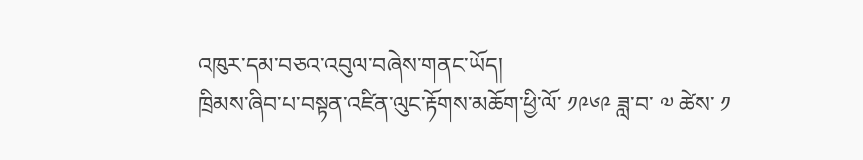འཁུར་དམ་བཅའ་འབུལ་བཞེས་གནང་ཡོད།
ཁྲིམས་ཞིབ་པ་བསྟན་འཛིན་ལུང་རྟོགས་མཆོག་ཕྱི་ལོ་ ༡༩༦༩ ཟླ་བ་ ༧ ཚེས་ ༡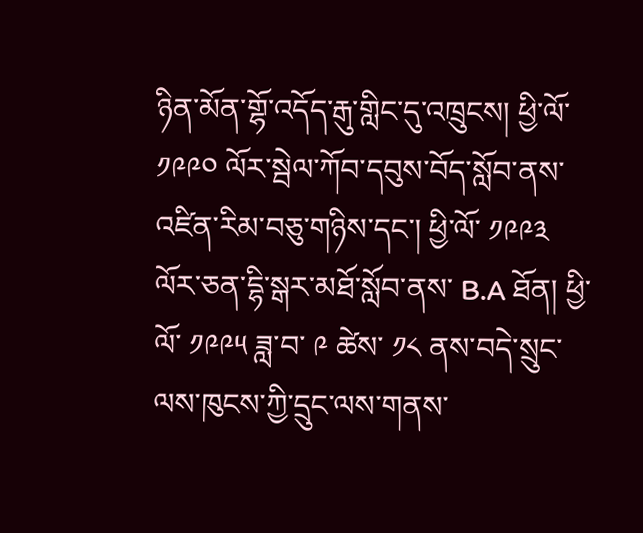ཉིན་མོན་གྷོ་འདོད་རྒུ་གླིང་དུ་འཁྲུངས། ཕྱི་ལོ་ ༡༩༩༠ ལོར་སྦེལ་ཀོབ་དབུས་བོད་སློབ་ནས་འཛིན་རིམ་བཅུ་གཉིས་དང་། ཕྱི་ལོ་ ༡༩༩༣ ལོར་ཅན་དྷི་སྒར་མཐོ་སློབ་ནས་ B.A ཐོན། ཕྱི་ལོ་ ༡༩༩༥ ཟླ་བ་ ༩ ཚེས་ ༡༨ ནས་བདེ་སྲུང་ལས་ཁུངས་ཀྱི་དྲུང་ལས་གནས་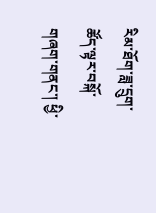རིམ་ཐོག་ཟླ་དྲུག་ཚོད་ལྟར་བསྐོ་གཞག་གནང་། ཕྱི་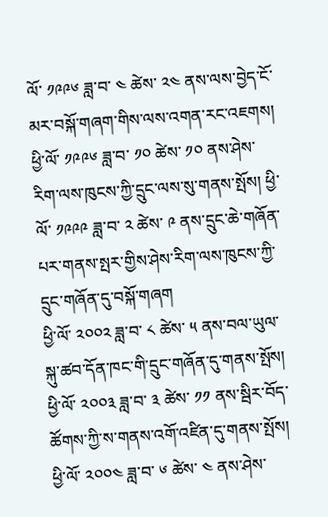ལོ་ ༡༩༩༦ ཟླ་བ་ ༤ ཚེས་ ༢༤ ནས་ལས་བྱེད་ངོ་མར་བསྐོ་གཞག་གིས་ལས་འགན་རང་འཇགས། ཕྱི་ལོ་ ༡༩༩༦ ཟླ་བ་ ༡༠ ཚེས་ ༡༠ ནས་ཤེས་རིག་ལས་ཁུངས་ཀྱི་དྲུང་ལས་སུ་གནས་སྤོས། ཕྱི་ལོ་ ༡༩༩༩ ཟླ་བ་ ༢ ཚེས་ ༩ ནས་དྲུང་ཆེ་གཞོན་པར་གནས་སྤར་གྱིས་ཤེས་རིག་ལས་ཁུངས་ཀྱི་དྲུང་གཞོན་དུ་བསྐོ་གཞག
ཕྱི་ལོ་ ༢༠༠༢ ཟླ་བ་ ༨ ཚེས་ ༥ ནས་བལ་ཡུལ་སྐུ་ཚབ་དོན་ཁང་གི་དྲུང་གཞོན་དུ་གནས་སྤོས། ཕྱི་ལོ་ ༢༠༠༣ ཟླ་བ་ ༣ ཚེས་ ༡༡ ནས་སྦིར་བོད་ཚོགས་ཀྱི་ས་གནས་འགོ་འཛིན་དུ་གནས་སྤོས། ཕྱི་ལོ་ ༢༠༠༤ ཟླ་བ་ ༦ ཚེས་ ༤ ནས་ཤེས་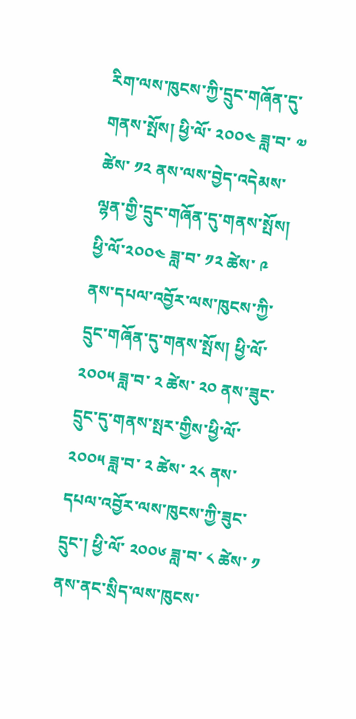རིག་ལས་ཁུངས་ཀྱི་དྲུང་གཞོན་དུ་གནས་སྤོས། ཕྱི་ལོ་ ༢༠༠༤ ཟླ་བ་ ༧ ཚེས་ ༡༢ ནས་ལས་བྱེད་འདེམས་ལྷན་གྱི་དྲུང་གཞོན་དུ་གནས་སྤོས། ཕྱི་ལོ་༢༠༠༤ ཟླ་བ་ ༡༢ ཚེས་ ༩ ནས་དཔལ་འབྱོར་ལས་ཁུངས་ཀྱི་དྲུང་གཞོན་དུ་གནས་སྤོས། ཕྱི་ལོ་ ༢༠༠༥ ཟླ་བ་ ༢ ཚེས་ ༢༠ ནས་ཟུང་དྲུང་དུ་གནས་སྤར་གྱིས་ཕྱི་ལོ་ ༢༠༠༥ ཟླ་བ་ ༢ ཚེས་ ༢༨ ནས་དཔལ་འབྱོར་ལས་ཁུངས་ཀྱི་ཟུང་དྲུང་། ཕྱི་ལོ་ ༢༠༠༦ ཟླ་བ་ ༨ ཚེས་ ༡ ནས་ནང་སྲིད་ལས་ཁུངས་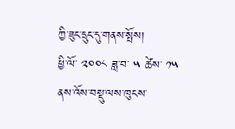ཀྱི་ཟུང་དྲུང་དུ་གནས་སྤོས།
ཕྱི་ལོ་ ༢༠༠༨ ཟླ་བ་ ༥ ཚེས་ ༡༥ ནས་འོས་བསྡུ་ལས་ཁུངས་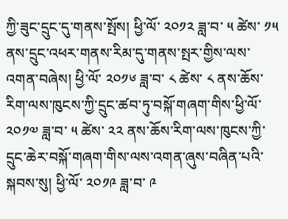ཀྱི་ཟུང་དྲུང་དུ་གནས་སྤོས། ཕྱི་ལོ་ ༢༠༡༢ ཟླ་བ་ ༥ ཚེས་ ༡༥ ནས་དྲུང་འཕར་གནས་རིམ་དུ་གནས་སྤར་གྱིས་ལས་འགན་བཞེས། ཕྱི་ལོ་ ༢༠༡༦ ཟླ་བ་ ༨ ཚེས་ ༨ ནས་ཆོས་རིག་ལས་ཁུངས་ཀྱི་དྲུང་ཚབ་ཏུ་བསྐོ་གཞག་གིས་ཕྱི་ལོ་ ༢༠༡༧ ཟླ་བ་ ༥ ཚེས་ ༢༢ ནས་ཆོས་རིག་ལས་ཁུངས་ཀྱི་དྲུང་ཆེར་བསྐོ་གཞག་གིས་ལས་འགན་ཞུས་བཞིན་པའི་སྐབས་སུ། ཕྱི་ལོ་ ༢༠༡༩ ཟླ་བ་ ༩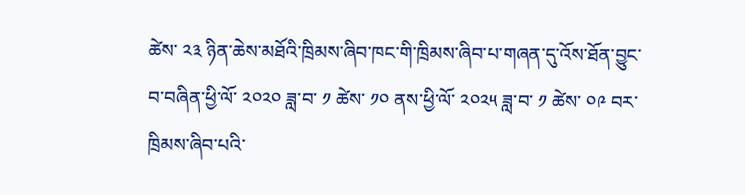ཚེས་ ༢༣ ཉིན་ཆེས་མཐོའི་ཁྲིམས་ཞིབ་ཁང་གི་ཁྲིམས་ཞིབ་པ་གཞན་དུ་འོས་ཐོན་བྱུང་བ་བཞིན་ཕྱི་ལོ་ ༢༠༢༠ ཟླ་བ་ ༡ ཚེས་ ༡༠ ནས་ཕྱི་ལོ་ ༢༠༢༥ ཟླ་བ་ ༡ ཚེས་ ༠༩ བར་ཁྲིམས་ཞིབ་པའི་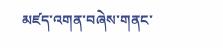མཛད་འགན་བཞེས་གནང་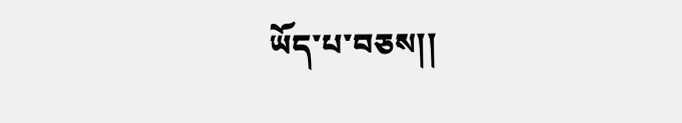ཡོད་པ་བཅས།།